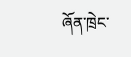ཞོན་ཁྲེང་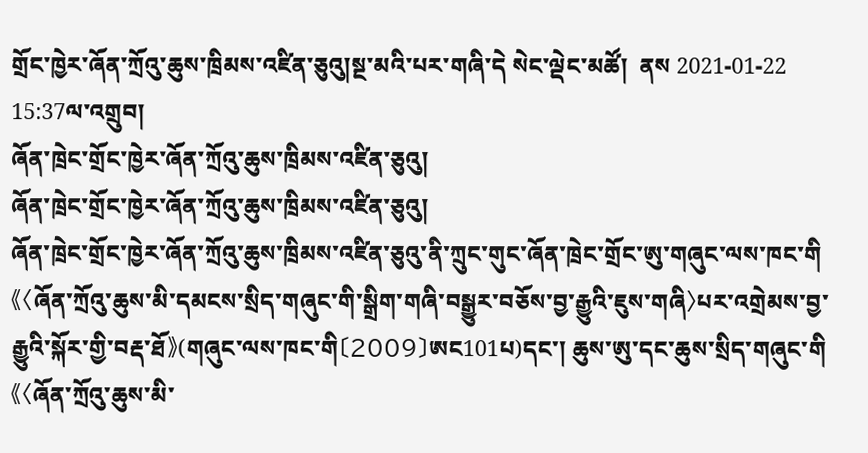གྲོང་ཁྱེར་ཞོན་ཀྲོའུ་ཆུས་ཁྲིམས་འཛིན་ཅུའུ།སྔ་མའི་པར་གཞི་དེ སེང་ལྡེང་མཚོ།  ནས 2021-01-22 15:37ལ་འགྲུབ།
ཞོན་ཁྲེང་གྲོང་ཁྱེར་ཞོན་ཀྲོའུ་ཆུས་ཁྲིམས་འཛིན་ཅུའུ།
ཞོན་ཁྲེང་གྲོང་ཁྱེར་ཞོན་ཀྲོའུ་ཆུས་ཁྲིམས་འཛིན་ཅུའུ།
ཞོན་ཁྲེང་གྲོང་ཁྱེར་ཞོན་ཀྲོའུ་ཆུས་ཁྲིམས་འཛིན་ཅུའུ་ནི་ཀྲུང་གུང་ཞོན་ཁྲེང་གྲོང་ཨུ་གཞུང་ལས་ཁང་གི《〈ཞོན་ཀྲོའུ་ཆུས་མི་དམངས་སྲིད་གཞུང་གི་སྒྲིག་གཞི་བསྒྱུར་བཅོས་བྱ་རྒྱུའི་ཇུས་གཞི〉པར་འགྲེམས་བྱ་རྒྱུའི་སྐོར་གྱི་བརྡ་ཐོ》(གཞུང་ལས་ཁང་གི〔2009〕ཨང101པ)དང་། ཆུས་ཨུ་དང་ཆུས་སྲིད་གཞུང་གི《〈ཞོན་ཀྲོའུ་ཆུས་མི་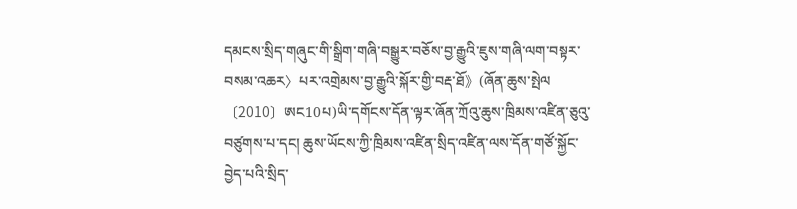དམངས་སྲིད་གཞུང་གི་སྒྲིག་གཞི་བསྒྱུར་བཅོས་བྱ་རྒྱུའི་ཇུས་གཞི་ལག་བསྟར་བསམ་འཆར〉པར་འགྲེམས་བྱ་རྒྱུའི་སྐོར་གྱི་བརྡ་ཐོ》(ཞོན་ཆུས་སྤེལ〔2010〕ཨང10པ)ཡི་དགོངས་དོན་ལྟར་ཞོན་ཀྲོའུ་ཆུས་ཁྲིམས་འཛིན་ཅུའུ་བཙུགས་པ་དང། ཆུས་ཡོངས་ཀྱི་ཁྲིམས་འཛིན་སྲིད་འཛིན་ལས་དོན་གཙོ་སྐྱོང་བྱེད་པའི་སྲིད་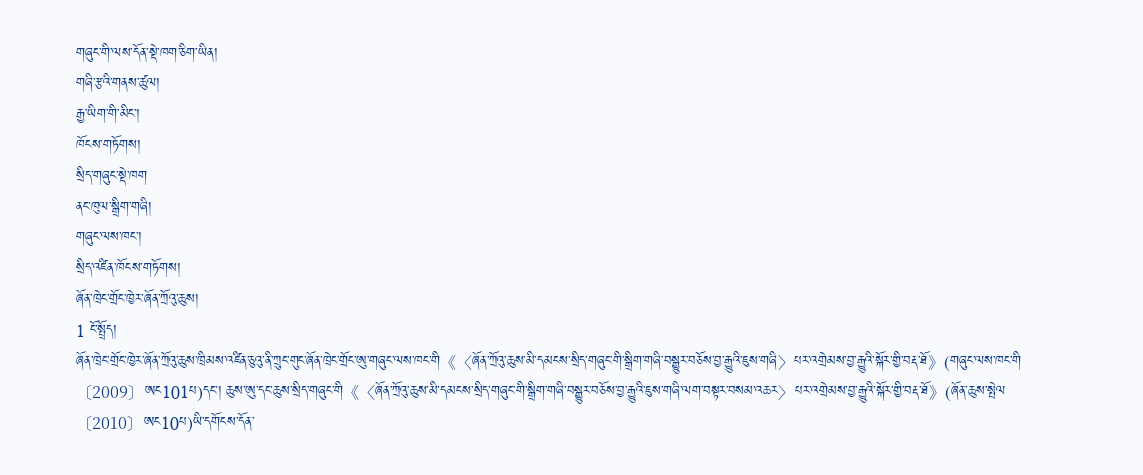གཞུང་གི་ལས་དོན་སྡེ་ཁག་ཅིག་ཡིན།
གཞི་རྩའི་གནས་ཚུལ།
རྒྱ་ཡིག་གི་མིང་།
ཁོངས་གཏོགས།
སྲིད་གཞུང་སྡེ་ཁག
ནང་ཁུལ་སྒྲིག་གཞི།
གཞུང་ལས་ཁང་།
སྲིད་འཛིན་ཁོངས་གཏོགས།
ཞོན་ཁྲེང་གྲོང་ཁྱེར་ཞོན་ཀྲོའུ་ཆུས།
1 ངོ་སྤྲོད།
ཞོན་ཁྲེང་གྲོང་ཁྱེར་ཞོན་ཀྲོའུ་ཆུས་ཁྲིམས་འཛིན་ཅུའུ་ནི་ཀྲུང་གུང་ཞོན་ཁྲེང་གྲོང་ཨུ་གཞུང་ལས་ཁང་གི《〈ཞོན་ཀྲོའུ་ཆུས་མི་དམངས་སྲིད་གཞུང་གི་སྒྲིག་གཞི་བསྒྱུར་བཅོས་བྱ་རྒྱུའི་ཇུས་གཞི〉པར་འགྲེམས་བྱ་རྒྱུའི་སྐོར་གྱི་བརྡ་ཐོ》(གཞུང་ལས་ཁང་གི〔2009〕ཨང101པ)དང་། ཆུས་ཨུ་དང་ཆུས་སྲིད་གཞུང་གི《〈ཞོན་ཀྲོའུ་ཆུས་མི་དམངས་སྲིད་གཞུང་གི་སྒྲིག་གཞི་བསྒྱུར་བཅོས་བྱ་རྒྱུའི་ཇུས་གཞི་ལག་བསྟར་བསམ་འཆར〉པར་འགྲེམས་བྱ་རྒྱུའི་སྐོར་གྱི་བརྡ་ཐོ》(ཞོན་ཆུས་སྤེལ〔2010〕ཨང10པ)ཡི་དགོངས་དོན་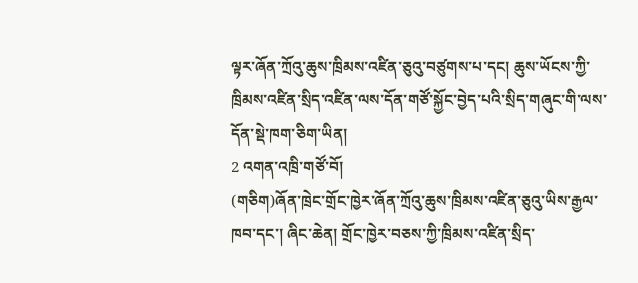ལྟར་ཞོན་ཀྲོའུ་ཆུས་ཁྲིམས་འཛིན་ཅུའུ་བཙུགས་པ་དང། ཆུས་ཡོངས་ཀྱི་ཁྲིམས་འཛིན་སྲིད་འཛིན་ལས་དོན་གཙོ་སྐྱོང་བྱེད་པའི་སྲིད་གཞུང་གི་ལས་དོན་སྡེ་ཁག་ཅིག་ཡིན།
2 འགན་འཁྲི་གཙོ་བོ།
(གཅིག)ཞོན་ཁྲེང་གྲོང་ཁྱེར་ཞོན་ཀྲོའུ་ཆུས་ཁྲིམས་འཛིན་ཅུའུ་ཡིས་རྒྱལ་ཁབ་དང་། ཞིང་ཆེན། གྲོང་ཁྱེར་བཅས་ཀྱི་ཁྲིམས་འཛིན་སྲིད་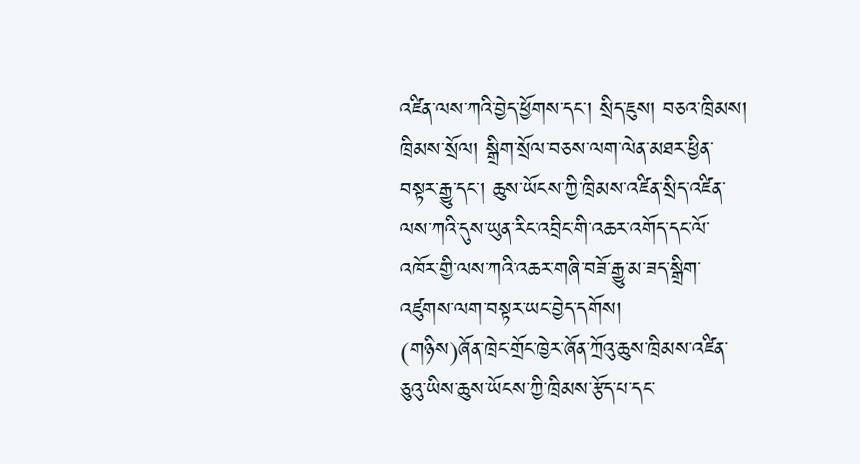འཛིན་ལས་ཀའི་བྱེད་ཕྱོགས་དང་། སྲིད་ཇུས། བཅའ་ཁྲིམས། ཁྲིམས་སྲོལ། སྒྲིག་སྲོལ་བཅས་ལག་ལེན་མཐར་ཕྱིན་བསྟར་རྒྱུ་དང་། ཆུས་ཡོངས་ཀྱི་ཁྲིམས་འཛིན་སྲིད་འཛིན་ལས་ཀའི་དུས་ཡུན་རིང་འབྲིང་གི་འཆར་འགོད་དང་ལོ་འཁོར་གྱི་ལས་ཀའི་འཆར་གཞི་བཟོ་རྒྱུ་མ་ཟད་སྒྲིག་འཛུགས་ལག་བསྟར་ཡང་བྱེད་དགོས།
(གཉིས)ཞོན་ཁྲེང་གྲོང་ཁྱེར་ཞོན་ཀྲོའུ་ཆུས་ཁྲིམས་འཛིན་ཅུའུ་ཡིས་ཆུས་ཡོངས་ཀྱི་ཁྲིམས་རྩོད་པ་དང་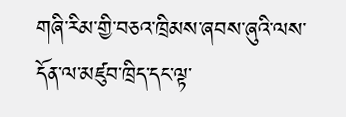གཞི་རིམ་གྱི་བཅའ་ཁྲིམས་ཞབས་ཞུའི་ལས་དོན་ལ་མཛུབ་ཁྲིད་དང་ལྟ་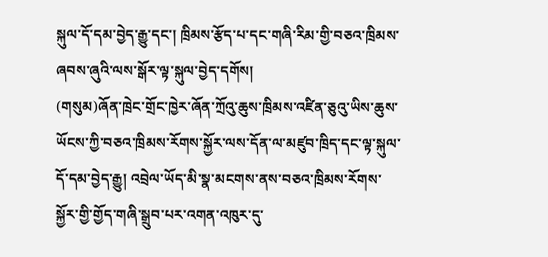སྐུལ་དོ་དམ་བྱེད་རྒྱུ་དང་། ཁྲིམས་རྩོད་པ་དང་གཞི་རིམ་གྱི་བཅའ་ཁྲིམས་ཞབས་ཞུའི་ལས་སྒོར་ལྟ་སྐུལ་བྱེད་དགོས།
(གསུམ)ཞོན་ཁྲེང་གྲོང་ཁྱེར་ཞོན་ཀྲོའུ་ཆུས་ཁྲིམས་འཛིན་ཅུའུ་ཡིས་ཆུས་ཡོངས་ཀྱི་བཅའ་ཁྲིམས་རོགས་སྐྱོར་ལས་དོན་ལ་མཛུབ་ཁྲིད་དང་ལྟ་སྐུལ་དོ་དམ་བྱེད་རྒྱུ། འབྲེལ་ཡོད་མི་སྣ་མངགས་ནས་བཅའ་ཁྲིམས་རོགས་སྐྱོར་གྱི་གྱོད་གཞི་སྒྲུབ་པར་འགན་འཁུར་དུ་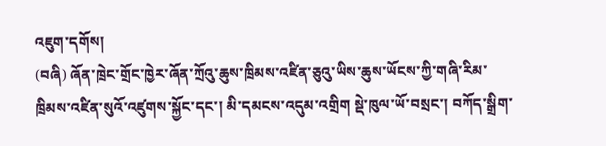འཇུག་དགོས།
(བཞི) ཞོན་ཁྲེང་གྲོང་ཁྱེར་ཞོན་ཀྲོའུ་ཆུས་ཁྲིམས་འཛིན་ཅུའུ་ཡིས་ཆུས་ཡོངས་ཀྱི་གཞི་རིམ་ཁྲིམས་འཛིན་སུའོ་འཛུགས་སྐྱོང་དང་། མི་དམངས་འདུམ་འགྲིག སྡེ་ཁུལ་ཡོ་བསྲང་། བཀོད་སྒྲིག་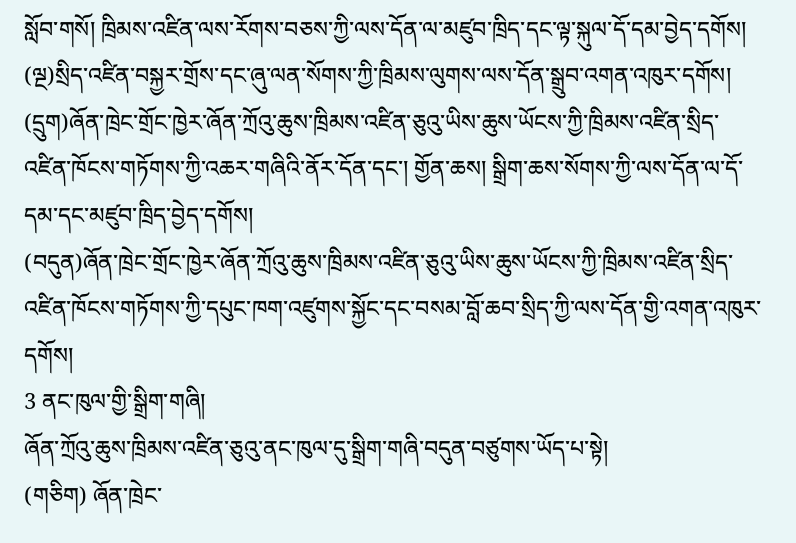སློབ་གསོ། ཁྲིམས་འཛིན་ལས་རོགས་བཅས་ཀྱི་ལས་དོན་ལ་མཛུབ་ཁྲིད་དང་ལྟ་སྐུལ་དོ་དམ་བྱེད་དགོས།
(ལྔ)སྲིད་འཛིན་བསྐྱར་གྲོས་དང་ཞུ་ལན་སོགས་ཀྱི་ཁྲིམས་ལུགས་ལས་དོན་སྒྲུབ་འགན་འཁུར་དགོས།
(དྲུག)ཞོན་ཁྲེང་གྲོང་ཁྱེར་ཞོན་ཀྲོའུ་ཆུས་ཁྲིམས་འཛིན་ཅུའུ་ཡིས་ཆུས་ཡོངས་ཀྱི་ཁྲིམས་འཛིན་སྲིད་འཛིན་ཁོངས་གཏོགས་ཀྱི་འཆར་གཞིའི་ནོར་དོན་དང་། གྱོན་ཆས། སྒྲིག་ཆས་སོགས་ཀྱི་ལས་དོན་ལ་དོ་དམ་དང་མཛུབ་ཁྲིད་བྱེད་དགོས།
(བདུན)ཞོན་ཁྲེང་གྲོང་ཁྱེར་ཞོན་ཀྲོའུ་ཆུས་ཁྲིམས་འཛིན་ཅུའུ་ཡིས་ཆུས་ཡོངས་ཀྱི་ཁྲིམས་འཛིན་སྲིད་འཛིན་ཁོངས་གཏོགས་ཀྱི་དཔུང་ཁག་འཛུགས་སྐྱོང་དང་བསམ་བློ་ཆབ་སྲིད་ཀྱི་ལས་དོན་གྱི་འགན་འཁུར་དགོས།
3 ནང་ཁུལ་གྱི་སྒྲིག་གཞི།
ཞོན་ཀྲོའུ་ཆུས་ཁྲིམས་འཛིན་ཅུའུ་ནང་ཁུལ་དུ་སྒྲིག་གཞི་བདུན་བཙུགས་ཡོད་པ་སྟེ།
(གཅིག) ཞོན་ཁྲེང་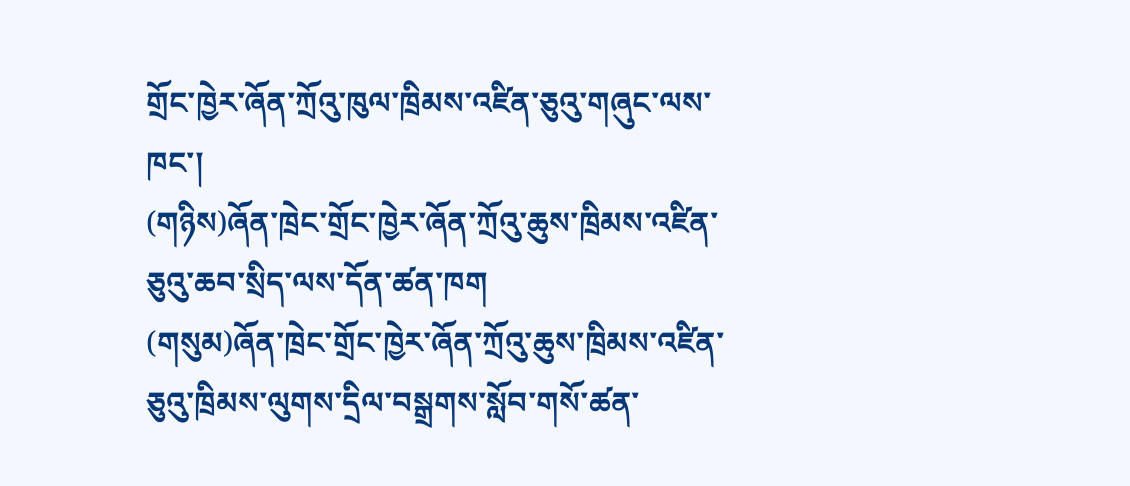གྲོང་ཁྱེར་ཞོན་ཀྲོའུ་ཁུལ་ཁྲིམས་འཛིན་ཅུའུ་གཞུང་ལས་ཁང་།
(གཉིས)ཞོན་ཁྲེང་གྲོང་ཁྱེར་ཞོན་ཀྲོའུ་ཆུས་ཁྲིམས་འཛིན་ཅུའུ་ཆབ་སྲིད་ལས་དོན་ཚན་ཁག
(གསུམ)ཞོན་ཁྲེང་གྲོང་ཁྱེར་ཞོན་ཀྲོའུ་ཆུས་ཁྲིམས་འཛིན་ཅུའུ་ཁྲིམས་ལུགས་དྲིལ་བསྒྲགས་སློབ་གསོ་ཚན་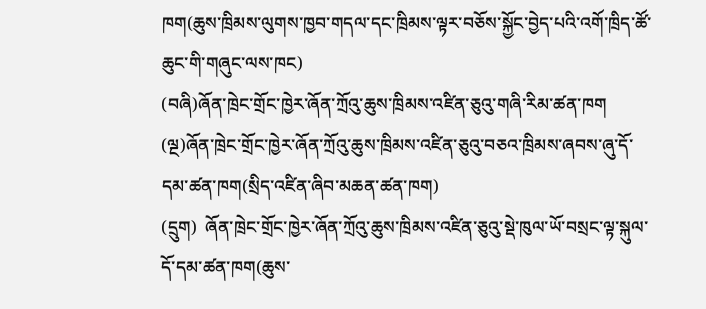ཁག(ཆུས་ཁྲིམས་ལུགས་ཁྱབ་གདལ་དང་ཁྲིམས་ལྟར་བཅོས་སྐྱོང་བྱེད་པའི་འགོ་ཁྲིད་ཚོ་ཆུང་གི་གཞུང་ལས་ཁང)
(བཞི)ཞོན་ཁྲེང་གྲོང་ཁྱེར་ཞོན་ཀྲོའུ་ཆུས་ཁྲིམས་འཛིན་ཅུའུ་གཞི་རིམ་ཚན་ཁག
(ལྔ)ཞོན་ཁྲེང་གྲོང་ཁྱེར་ཞོན་ཀྲོའུ་ཆུས་ཁྲིམས་འཛིན་ཅུའུ་བཅའ་ཁྲིམས་ཞབས་ཞུ་དོ་དམ་ཚན་ཁག(སྲིད་འཛིན་ཞིབ་མཆན་ཚན་ཁག)
(དྲུག)  ཞོན་ཁྲེང་གྲོང་ཁྱེར་ཞོན་ཀྲོའུ་ཆུས་ཁྲིམས་འཛིན་ཅུའུ་སྡེ་ཁུལ་ཡོ་བསྲང་ལྟ་སྐུལ་དོ་དམ་ཚན་ཁག(ཆུས་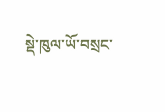སྡེ་ཁུལ་ཡོ་བསྲང་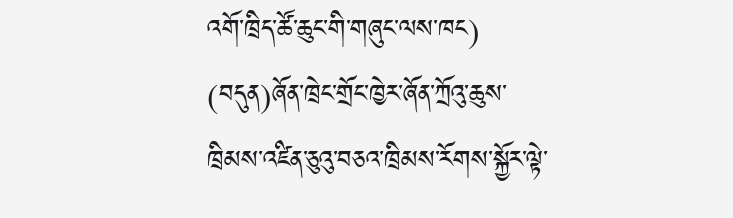འགོ་ཁྲིད་ཚོ་ཆུང་གི་གཞུང་ལས་ཁང)
(བདུན)ཞོན་ཁྲེང་གྲོང་ཁྱེར་ཞོན་ཀྲོའུ་ཆུས་ཁྲིམས་འཛིན་ཅུའུ་བཅའ་ཁྲིམས་རོགས་སྐྱོར་ལྟེ་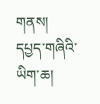གནས།
དཔྱད་གཞིའི་ཡིག་ཆ།